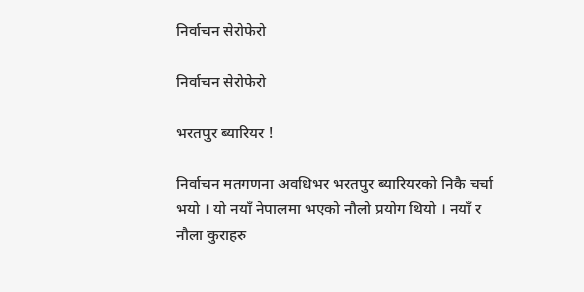निर्वाचन सेरोफेरो

निर्वाचन सेरोफेरो

भरतपुर ब्यारियर !

निर्वाचन मतगणना अवधिभर भरतपुर ब्यारियरको निकै चर्चा भयो । यो नयाँ नेपालमा भएको नौलो प्रयोग थियो । नयाँ र नौला कुराहरु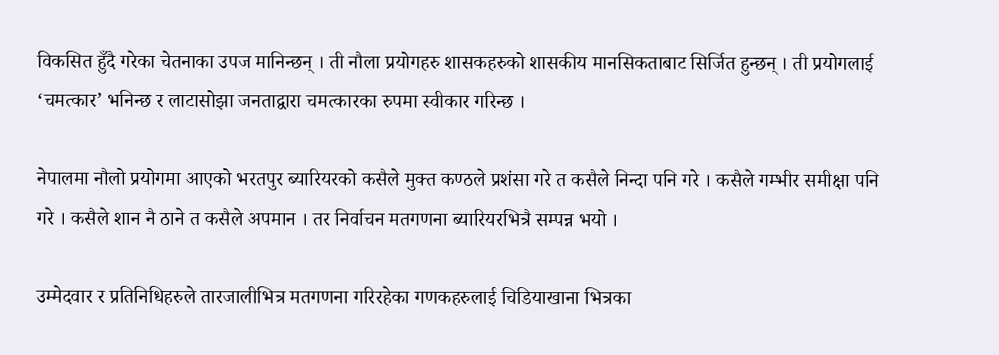विकसित हुँदै गरेका चेतनाका उपज मानिन्छन् । ती नौला प्रयोगहरु शासकहरुको शासकीय मानसिकताबाट सिर्जित हुन्छन् । ती प्रयोगलाई ‘चमत्कार’ भनिन्छ र लाटासोझा जनताद्वारा चमत्कारका रुपमा स्वीकार गरिन्छ ।

नेपालमा नौलो प्रयोगमा आएको भरतपुर ब्यारियरको कसैले मुक्त कण्ठले प्रशंसा गरे त कसैले निन्दा पनि गरे । कसैले गम्भीर समीक्षा पनि गरे । कसैले शान नै ठाने त कसैले अपमान । तर निर्वाचन मतगणना ब्यारियरभित्रै सम्पन्न भयो ।

उम्मेदवार र प्रतिनिधिहरुले तारजालीभित्र मतगणना गरिरहेका गणकहरुलाई चिडियाखाना भित्रका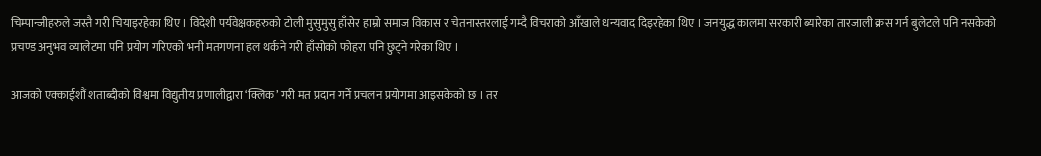चिम्पान्जीहरुले जस्तै गरी चियाइरहेका थिए । विदेशी पर्यवेक्षकहरुको टोली मुसुमुसु हाँसेर हाम्रो समाज विकास र चेतनास्तरलाई गम्दै विचराको आँखाले धन्यवाद दिइरहेका थिए । जनयुद्ध कालमा सरकारी ब्यारेका तारजाली क्रस गर्न बुलेटले पनि नसकेको प्रचण्ड अनुभव व्यालेटमा पनि प्रयोग गरिएको भनी मतगणना हल थर्कने गरी हाँसोको फोहरा पनि छुट्ने गरेका थिए ।

आजको एक्काईशौं शताब्दीको विश्वमा विद्युतीय प्रणालीद्वारा ‘क्लिक’ गरी मत प्रदान गर्ने प्रचलन प्रयोगमा आइसकेको छ । तर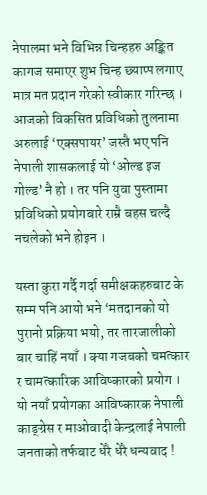नेपालमा भने विभिन्न चिन्हहरु अङ्कित कागज समाएर शुभ चिन्ह छ्याप्प लगाए मात्र मत प्रदान गरेको स्वीकार गरिन्छ । आजको विकसित प्रविधिको तुलनामा अरुलाई ‘एक्सपायर’ जस्तै भए पनि नेपाली शासकलाई यो ‘ओल्ड इज गोल्ड’ नै हो । तर पनि युवा पुस्तामा प्रविधिको प्रयोगबारे राम्रै बहस चल्दै नचलेको भने होइन ।

यस्ता कुरा गर्दै गर्दा समीक्षकहरुबाट के सम्म पनि आयो भने ‘मतदानको यो पुरानो प्रक्रिया भयो, तर तारजालीको बार चाहिं नयाँ । क्या गजबको चमत्कार र चामत्कारिक आविष्कारको प्रयोग । यो नयाँ प्रयोगका आविष्कारक नेपाली काङ्ग्रेस र माओवादी केन्द्रलाई नेपाली जनताको तर्फबाट धेरै धेरै धन्यवाद !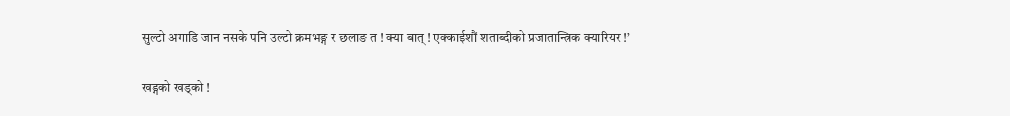सुल्टो अगाडि जान नसके पनि उल्टो क्रमभङ्ग र छलाङ त ! क्या बात् ! एक्काईशौं शताब्दीको प्रजातान्त्रिक क्यारियर !’

खड्गको खड्को !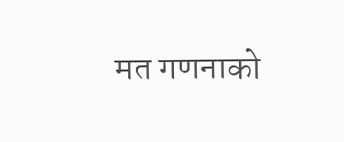मत गणनाको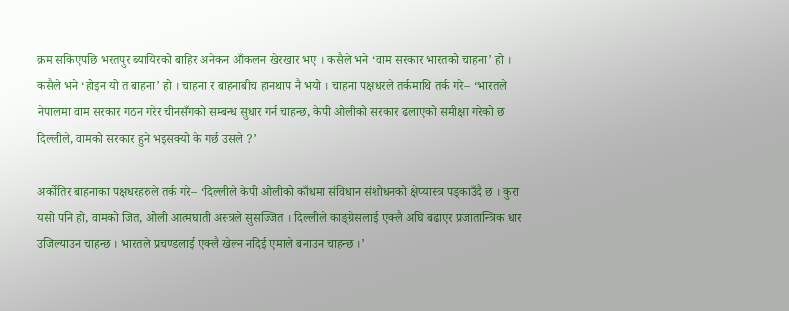क्रम सकिएपछि भरतपुर ब्यायिरको बाहिर अनेकन आँकलन खेरखार भए । कसैले भने ‘वाम सरकार भारतको चाहना’ हो । कसैले भने ‘होइन यो त बाहना’ हो । चाहना र बाहनाबीच हानथाप नै भयो । चाहना पक्षधरले तर्कमाथि तर्क गरे– ‘भारतले नेपालमा वाम सरकार गठन गरेर चीनसँगको सम्बन्ध सुधार गर्न चाहन्छ, केपी ओलीको सरकार ढलाएको समीक्षा गरेको छ दिल्लीले, वामको सरकार हुने भइसक्यो के गर्छ उसले ?’

अर्कोतिर बाहनाका पक्षधरहरुले तर्क गरे– ‘दिल्लीले केपी ओलीको काँधमा संविधान संशोधनको क्षेप्यास्त्र पड्काउँदै छ । कुरा यसो पनि हो, वामको जित, ओली आत्मघाती अस्त्रले सुसज्जित । दिल्लीले काङ्ग्रेसलाई एक्लै अघि बढाएर प्रजातान्त्रिक धार उजिल्याउन चाहन्छ । भारतले प्रचण्डलाई एक्लै खेल्न नदिई एमाले बनाउन चाहन्छ ।’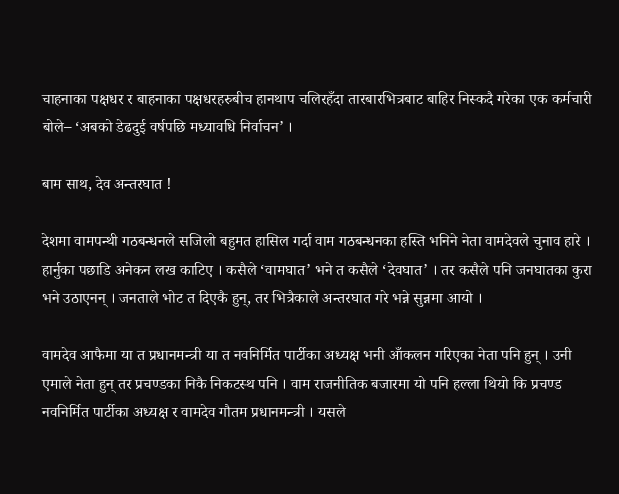चाहनाका पक्षधर र बाहनाका पक्षधरहरुबीच हानथाप चलिरहँदा तारबारभित्रबाट बाहिर निस्कदै गरेका एक कर्मचारी बोले– ‘अबको डेढदुई वर्षपछि मध्यावधि निर्वाचन’ ।

बाम साथ, देव अन्तरघात !

देशमा वामपन्थी गठबन्धनले सजिलो बहुमत हासिल गर्दा वाम गठबन्धनका हस्ति भनिने नेता वामदेवले चुनाव हारे । हार्नुका पछाडि अनेकन लख काटिए । कसैले ‘वामघात’ भने त कसैले ‘देवघात’ । तर कसैले पनि जनघातका कुरा भने उठाएनन् । जनताले भोट त दिएकै हुन्, तर भित्रैकाले अन्तरघात गरे भन्ने सुन्नमा आयो ।

वामदेव आफैमा या त प्रधानमन्त्री या त नवनिर्मित पार्टीका अध्यक्ष भनी आँकलन गरिएका नेता पनि हुन् । उनी एमाले नेता हुन् तर प्रचण्डका निकै निकटस्थ पनि । वाम राजनीतिक बजारमा यो पनि हल्ला थियो कि प्रचण्ड नवनिर्मित पार्टीका अध्यक्ष र वामदेव गौतम प्रधानमन्त्री । यसले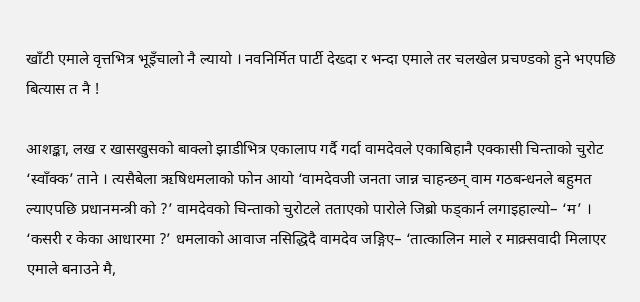खाँटी एमाले वृत्तभित्र भूइँचालो नै ल्यायो । नवनिर्मित पार्टी देख्दा र भन्दा एमाले तर चलखेल प्रचण्डको हुने भएपछि बित्यास त नै !

आशङ्का, लख र खासखुसको बाक्लो झाडीभित्र एकालाप गर्दै गर्दा वामदेवले एकाबिहानै एक्कासी चिन्ताको चुरोट ‘स्वाँक्क’ ताने । त्यसैबेला ऋषिधमलाको फोन आयो ‘वामदेवजी जनता जान्न चाहन्छन् वाम गठबन्धनले बहुमत ल्याएपछि प्रधानमन्त्री को ?’ वामदेवको चिन्ताको चुरोटले तताएको पारोले जिब्रो फड्कार्न लगाइहाल्यो– ‘म’ । ‘कसरी र केका आधारमा ?’ धमलाको आवाज नसिद्धिदै वामदेव जङ्गिए– ‘तात्कालिन माले र माक्र्सवादी मिलाएर एमाले बनाउने मै,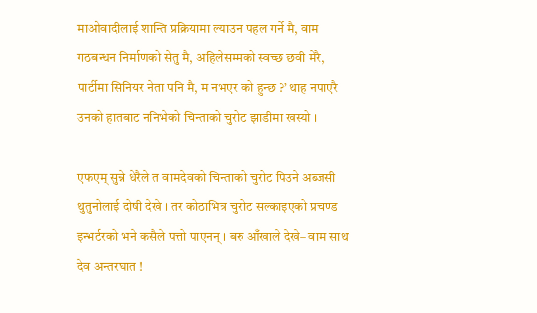माओवादीलाई शान्ति प्रक्रियामा ल्याउन पहल गर्ने मै, वाम गठबन्धन निर्माणको सेतु मै, अहिलेसम्मको स्वच्छ छवी मेरै, पार्टीमा सिनियर नेता पनि मै, म नभएर को हुन्छ ?’ थाह नपाएरै उनको हातबाट ननिभेको चिन्ताको चुरोट झाडीमा खस्यो ।

एफएम् सुन्ने धेरैले त वामदेवको चिन्ताको चुरोट पिउने अब्जसी थुतुनोलाई दोषी देखे । तर कोठाभित्र चुरोट सल्काइएको प्रचण्ड इन्भर्टरको भने कसैले पत्तो पाएनन् । बरु आँखाले देखे– वाम साथ देव अन्तरघात !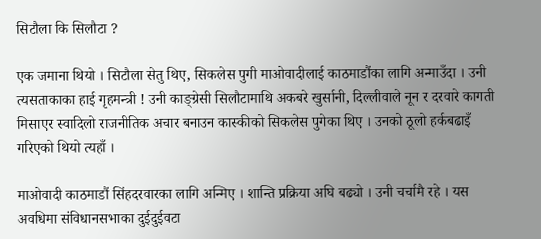सिटौला कि सिलौटा ?

एक जमाना थियो । सिटौला सेतु थिए, सिकलेस पुगी माओवादीलाई काठमाडौंका लागि अन्माउँदा । उनी त्यसताकाका हाई गृहमन्त्री ! उनी काङ्ग्रेसी सिलौटामाथि अकबरे खुर्सानी, दिल्लीवाले नून र दरवारे कागती मिसाएर स्वादिलो राजनीतिक अचार बनाउन कास्कीको सिकलेस पुगेका थिए । उनको ठूलो हर्कबढाइँ गरिएको थियो त्यहाँ ।

माओवादी काठमाडौं सिंहदरवारका लागि अन्मिए । शान्ति प्रक्रिया अघि बढ्यो । उनी चर्चामै रहे । यस अवधिमा संविधानसभाका दुईदुईवटा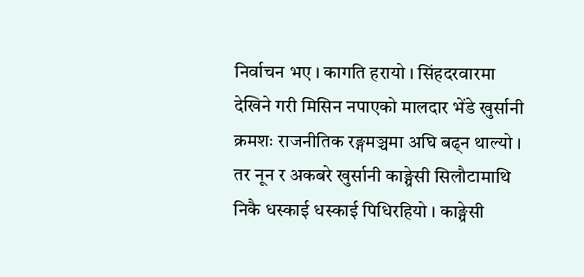निर्वाचन भए । कागति हरायो । सिंहदरवारमा देखिने गरी मिसिन नपाएको मालदार भेंडे खुर्सानी क्रमशः राजनीतिक रङ्गमञ्चमा अघि बढ्न थाल्यो । तर नून र अकबरे खुर्सानी काङ्ग्रेसी सिलौटामाथि निकै धस्काई धस्काई पिधिरहियो । काङ्ग्रेसी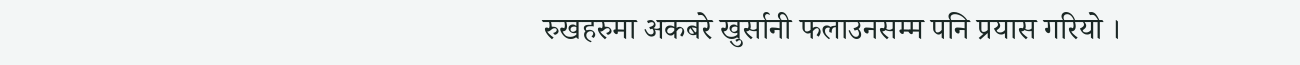रुखहरुमा अकबरे खुर्सानी फलाउनसम्म पनि प्रयास गरियो ।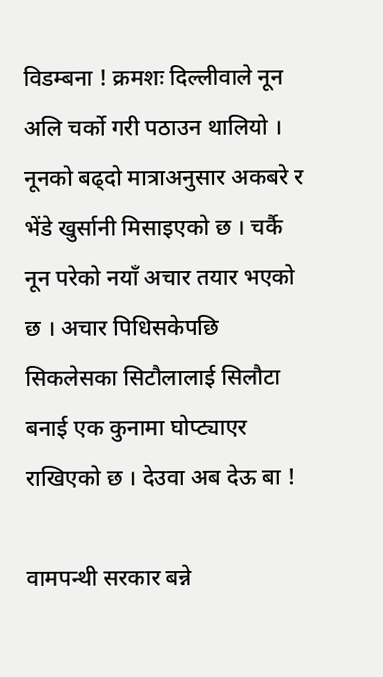विडम्बना ! क्रमशः दिल्लीवाले नून अलि चर्को गरी पठाउन थालियो । नूनको बढ्दो मात्राअनुसार अकबरे र भेंडे खुर्सानी मिसाइएको छ । चर्कै नून परेको नयाँ अचार तयार भएको छ । अचार पिधिसकेपछि सिकलेसका सिटौलालाई सिलौटा बनाई एक कुनामा घोप्ट्याएर राखिएको छ । देउवा अब देऊ बा !

वामपन्थी सरकार बन्ने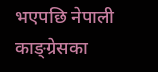भएपछि नेपाली काङ्ग्रेसका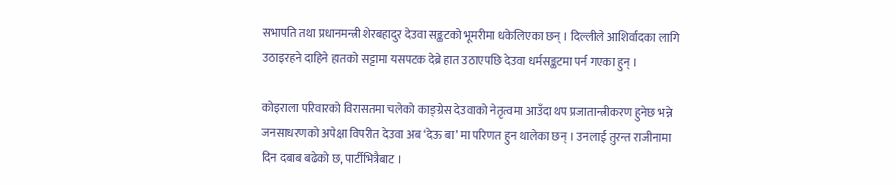सभापति तथा प्रधानमन्त्री शेरबहादुर देउवा सङ्कटको भूमरीमा धकेलिएका छन् । दिल्लीले आशिर्वादका लागि उठाइरहने दाहिने हातको सट्टामा यसपटक देब्रे हात उठाएपछि देउवा धर्मसङ्कटमा पर्न गएका हुन् ।

कोइराला परिवारको विरासतमा चलेको काङ्ग्रेस देउवाको नेतृत्वमा आउँदा थप प्रजातान्त्रीकरण हुनेछ भन्ने जनसाधरणको अपेक्षा विपरीत देउवा अब ‘देऊ बा’ मा परिणत हुन थालेका छन् । उनलाई तुरन्त राजीनामा दिन दबाब बढेको छ, पार्टीभित्रैबाट ।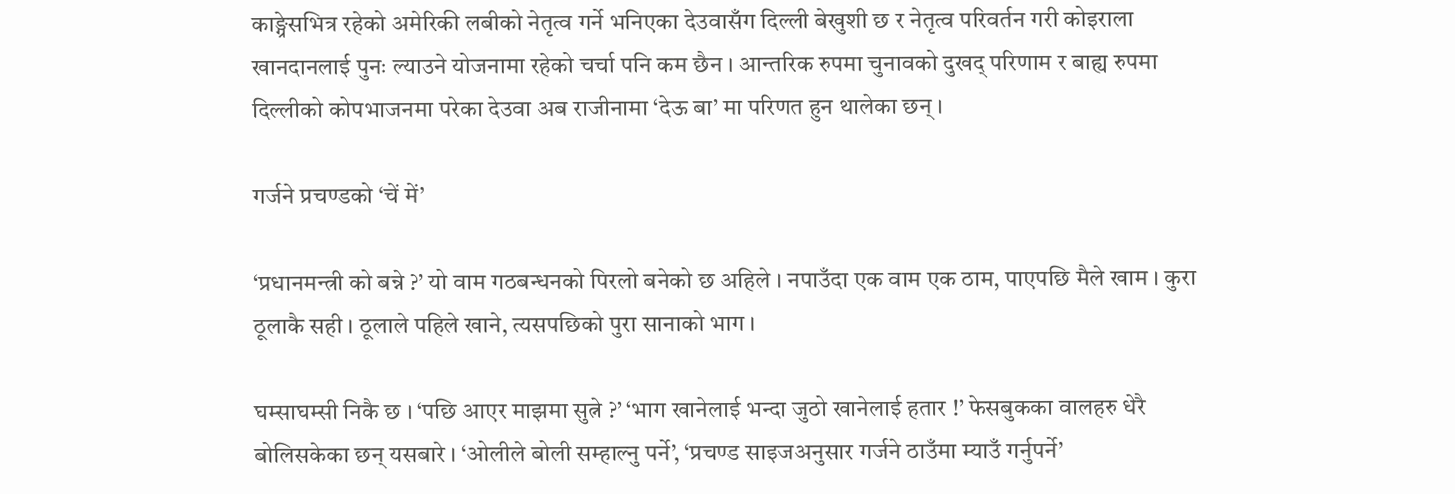काङ्ग्रेसभित्र रहेको अमेरिकी लबीको नेतृत्व गर्ने भनिएका देउवासँग दिल्ली बेखुशी छ र नेतृत्व परिवर्तन गरी कोइराला खानदानलाई पुनः ल्याउने योजनामा रहेको चर्चा पनि कम छैन । आन्तरिक रुपमा चुनावको दुखद् परिणाम र बाह्य रुपमा दिल्लीको कोपभाजनमा परेका देउवा अब राजीनामा ‘देऊ बा’ मा परिणत हुन थालेका छन् ।

गर्जने प्रचण्डको ‘चें में’

‘प्रधानमन्त्री को बन्ने ?’ यो वाम गठबन्धनको पिरलो बनेको छ अहिले । नपाउँदा एक वाम एक ठाम, पाएपछि मैले खाम । कुरा ठूलाकै सही । ठूलाले पहिले खाने, त्यसपछिको पुरा सानाको भाग ।

घम्साघम्सी निकै छ । ‘पछि आएर माझमा सुत्ने ?’ ‘भाग खानेलाई भन्दा जुठो खानेलाई हतार !’ फेसबुकका वालहरु धेरै बोलिसकेका छन् यसबारे । ‘ओलीले बोली सम्हाल्नु पर्ने’, ‘प्रचण्ड साइजअनुसार गर्जने ठाउँमा म्याउँ गर्नुपर्ने’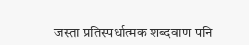जस्ता प्रतिस्पर्धात्मक शब्दवाण पनि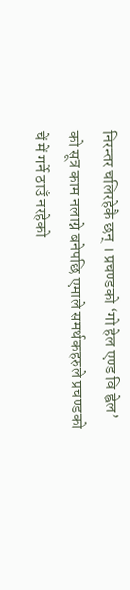निरन्तर चलिरहेकै छन् । प्रचण्डको ‘गो हेल एण्ड वि ह्वेल’ को सूत्र काम नलाग्ने बनेपछि एमाले समर्थकहरुले प्रचण्डको चें में गर्ने ठाउँ नरहेको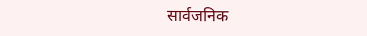सार्वजनिक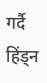गर्दै हिंड्न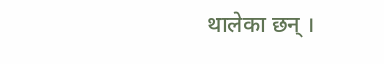थालेका छन् ।